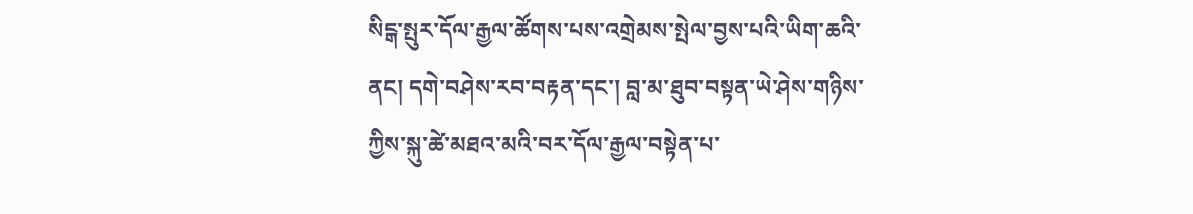སིངྒ་སྤུར་དོལ་རྒྱལ་ཚོགས་པས་འགྲེམས་སྤེལ་བྱས་པའི་ཡིག་ཆའི་ནང། དགེ་བཤེས་རབ་བརྟན་དང་། བླ་མ་ཐུབ་བསྟན་ཡེ་ཤེས་གཉིས་ཀྱིས་སྐུ་ཚེ་མཐའ་མའི་བར་དོལ་རྒྱལ་བསྟེན་པ་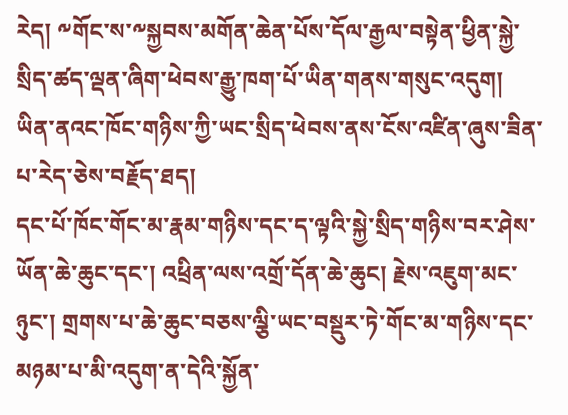རེད། ༸གོང་ས་༸སྐྱབས་མགོན་ཆེན་པོས་དོལ་རྒྱལ་བསྟེན་ཕྱིན་སྐྱེ་སྲིད་ཚད་ལྡན་ཞིག་ཕེབས་རྒྱུ་ཁག་པོ་ཡིན་གནས་གསུང་འདུག། ཡིན་ནའང་ཁོང་གཉིས་ཀྱི་ཡང་སྲིད་ཕེབས་ནས་ངོས་འཛིན་ཞུས་ཟིན་པ་རེད་ཅེས་བརྗོད་ཐད།
དང་པོ་ཁོང་གོང་མ་རྣམ་གཉིས་དང་ད་ལྟའི་སྐྱེ་སྲིད་གཉིས་བར་ཤེས་ཡོན་ཆེ་ཆུང་དང་། འཕྲིན་ལས་འགྲོ་དོན་ཆེ་ཆུང། རྗེས་འཇུག་མང་ཉུང་། གྲགས་པ་ཆེ་ཆུང་བཅས་ལྕི་ཡང་བསྡུར་ཏེ་གོང་མ་གཉིས་དང་མཉམ་པ་མི་འདུག་ན་དེའི་སྐྱོན་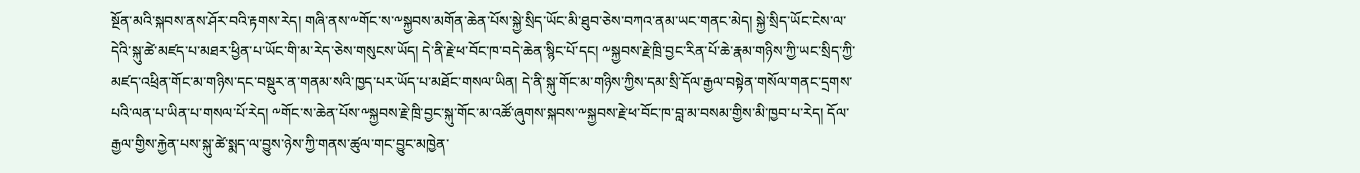སྔོན་མའི་སྐབས་ནས་ཤོར་བའི་རྟགས་རེད། གཞི་ནས་༸གོང་ས་༸སྐྱབས་མགོན་ཆེན་པོས་སྐྱེ་སྲིད་ཡོང་མི་ཐུབ་ཅེས་བཀའ་ནམ་ཡང་གནང་མེད། སྐྱེ་སྲིད་ཡོང་ངེས་ལ་དེའི་སྐུ་ཚེ་མཛད་པ་མཐར་ཕྱིན་པ་ཡོང་གི་མ་རེད་ཅེས་གསུངས་ཡོད། དེ་ནི་རྗེ་ཕ་བོང་ཁ་བདེ་ཆེན་སྙིང་པོ་དང། ༸སྐྱབས་རྗེ་ཁྲི་བྱང་རིན་པོ་ཆེ་རྣམ་གཉིས་ཀྱི་ཡང་སྲིད་ཀྱི་མཛད་འཕྲིན་གོང་མ་གཉིས་དང་བསྡུར་ན་གནམ་སའི་ཁྱད་པར་ཡོད་པ་མཐོང་གསལ་ཡིན། དེ་ནི་སྐུ་གོང་མ་གཉིས་ཀྱིས་དམ་སྲི་དོལ་རྒྱལ་བསྟེན་གསོལ་གནང་དྲགས་པའི་ལན་པ་ཡིན་པ་གསལ་པོ་རེད། ༸གོང་ས་ཆེན་པོས་༸སྐྱབས་རྗེ་ཁྲི་བྱང་སྐུ་གོང་མ་འཚོ་ཞུགས་སྐབས་༸སྐྱབས་རྗེ་ཕ་བོང་ཁ་བླ་མ་བསམ་གྱིས་མི་ཁྱབ་པ་རེད། དོལ་རྒྱལ་གྱིས་རྐྱེན་པས་སྐུ་ཚེ་སྨད་ལ་བྱུས་ཉེས་ཀྱི་གནས་ཚུལ་གང་བྱུང་མཁྱེན་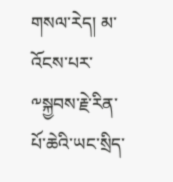གསལ་རེད། མ་འོངས་པར་༸སྐྱབས་རྗེ་རིན་པོ་ཆེའི་ཡང་སྲིད་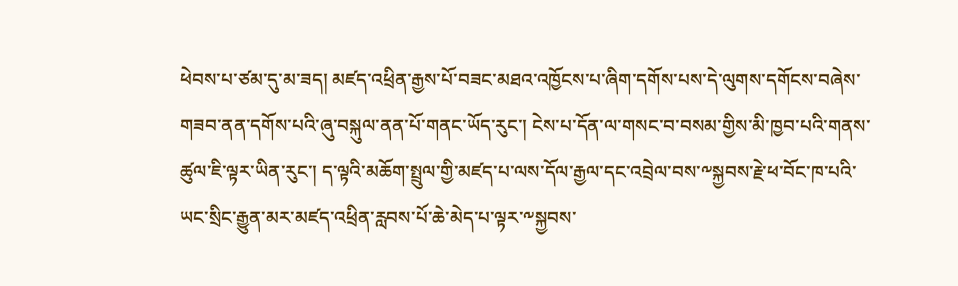ཕེབས་པ་ཙམ་དུ་མ་ཟད། མཛད་འཕྲིན་རྒྱས་པོ་བཟང་མཐའ་འཁྱོངས་པ་ཞིག་དགོས་པས་དེ་ལུགས་དགོངས་བཞེས་གཟབ་ནན་དགོས་པའི་ཞུ་བསྐུལ་ནན་པོ་གནང་ཡོད་རུང་། ངེས་པ་དོན་ལ་གསང་བ་བསམ་གྱིས་མི་ཁྱབ་པའི་གནས་ཚུལ་ཇི་ལྟར་ཡིན་རུང་། ད་ལྟའི་མཆོག་སྤྲུལ་གྱི་མཛད་པ་ལས་དོལ་རྒྱལ་དང་འབྲེལ་བས་༸སྐྱབས་རྗེ་ཕ་བོང་ཁ་པའི་ཡང་སྲིང་རྒྱུན་མར་མཛད་འཕྲིན་རླབས་པོ་ཆེ་མེད་པ་ལྟར་༸སྐྱབས་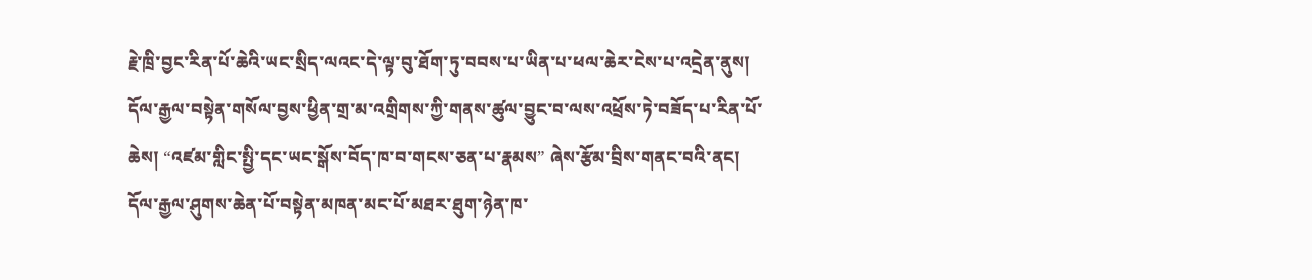རྗེ་ཁྲི་བྱང་རིན་པོ་ཆེའི་ཡང་སྲིད་ལའང་དེ་ལྟ་བུ་ཐོག་ཏུ་བབས་པ་ཡིན་པ་ཕལ་ཆེར་ངེས་པ་འདྲེན་ནུས། དོལ་རྒྱལ་བསྟེན་གསོལ་བྱས་ཕྱིན་གྲ་མ་འགྲིགས་ཀྱི་གནས་ཚུལ་བྱུང་བ་ལས་འཕྲོས་ཏེ་བཟོད་པ་རིན་པོ་ཆེས། “འཛམ་གླིང་སྤྱི་དང་ཡང་སྒོས་བོད་ཁ་བ་གངས་ཅན་པ་རྣམས” ཞེས་རྩོམ་བྲིས་གནང་བའི་ནང། དོལ་རྒྱལ་ཤུགས་ཆེན་པོ་བསྟེན་མཁན་མང་པོ་མཐར་ཐུག་ཉེན་ཁ་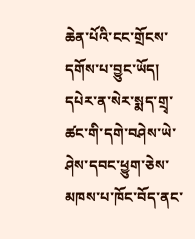ཆེན་པོའི་ངང་གྲོངས་དགོས་པ་བྱུང་ཡོད། དཔེར་ན་སེར་སྨད་གྲྭ་ཚང་གི་དགེ་བཤེས་ཡེ་ཤེས་དབང་ཕྱུག་ཅེས་མཁས་པ་ཁོང་བོད་ནང་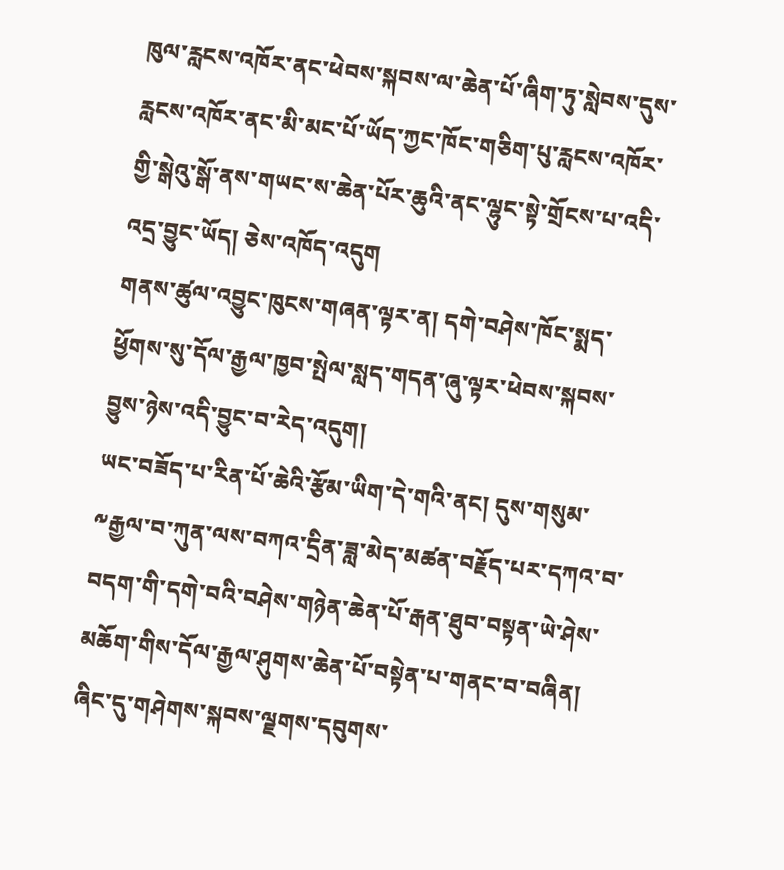ཁུལ་རླངས་འཁོར་ནང་ཕེབས་སྐབས་ལ་ཆེན་པོ་ཞིག་ཏུ་སླེབས་དུས་རླངས་འཁོར་ནང་མི་མང་པོ་ཡོད་ཀྱང་ཁོང་གཅིག་པུ་རླངས་འཁོར་གྱི་སྒེའུ་སྒོ་ནས་གཡང་ས་ཆེན་པོར་ཆུའི་ནང་ལྷུང་སྟེ་གྲོངས་པ་འདི་འདྲ་བྱུང་ཡོད། ཅེས་འཁོད་འདུག
གནས་ཚུལ་འབྱུང་ཁུངས་གཞན་ལྟར་ན། དགེ་བཤེས་ཁོང་སྨད་ཕྱོགས་སུ་དོལ་རྒྱལ་ཁྱབ་སྤེལ་སླད་གདན་ཞུ་ལྟར་ཕེབས་སྐབས་བྱུས་ཉེས་འདི་བྱུང་བ་རེད་འདུག།                                                            ཡང་བཟོད་པ་རིན་པོ་ཆེའི་རྩོམ་ཡིག་དེ་གའི་ནང། དུས་གསུམ་༸རྒྱལ་བ་ཀུན་ལས་བཀའ་དྲིན་ཟླ་མེད་མཚན་བརྗོད་པར་དཀའ་བ་བདག་གི་དགེ་བའི་བཤེས་གཉེན་ཆེན་པོ་རྒན་ཐུབ་བསྟན་ཡེ་ཤེས་མཆོག་གིས་དོལ་རྒྱལ་ཤུགས་ཆེན་པོ་བསྟེན་པ་གནང་བ་བཞིན། ཞིང་དུ་གཤེགས་སྐབས་ལྗགས་དབུགས་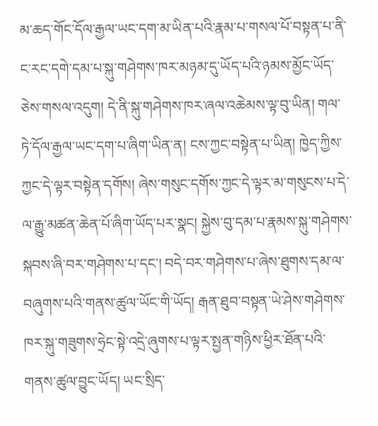མ་ཆད་གོང་དོལ་རྒྱལ་ཡང་དག་མ་ཡིན་པའི་རྣམ་པ་གསལ་པོ་བསྟན་པ་ནི་ང་རང་དགེ་དམ་པ་སྐུ་གཤེགས་ཁར་མཉམ་དུ་ཡོད་པའི་ཉམས་མྱོང་ཡོད་ཅེས་གསལ་འདུག། དེ་ནི་སྐུ་གཤེགས་ཁར་ཞལ་འཆེམས་ལྟ་བུ་ཡིན། གལ་ཏེ་དོལ་རྒྱལ་ཡང་དག་པ་ཞིག་ཡིན་ན། ངས་ཀྱང་བསྟེན་པ་ཡིན། ཁྱེད་ཀྱིས་ཀྱང་དེ་ལྟར་བསྟེན་དགོས། ཞེས་གསུང་དགོས་ཀྱང་དེ་ལྟར་མ་གསུངས་པ་དེ་ལ་རྒྱུ་མཚན་ཆེན་པོ་ཞིག་ཡོད་པར་སྣང། སྐྱེས་བུ་དམ་པ་རྣམས་སྐུ་གཤེགས་སྐབས་ཞི་བར་གཤེགས་པ་དང་། བདེ་བར་གཤེགས་པ་ཞེས་ཐུགས་དམ་ལ་བཞུགས་པའི་གནས་ཚུལ་ཡོང་གི་ཡོད། རྒན་ཐུབ་བསྟན་ཡེ་ཤེས་གཤེགས་ཁར་སྐུ་གཟུགས་ཧྲེང་སྟེ་འདྲེ་ཞུགས་པ་ལྟར་སྤྱན་གཉིས་ཕྱིར་ཐོན་པའི་གནས་ཚུལ་བྱུང་ཡོད། ཡང་སྲིད་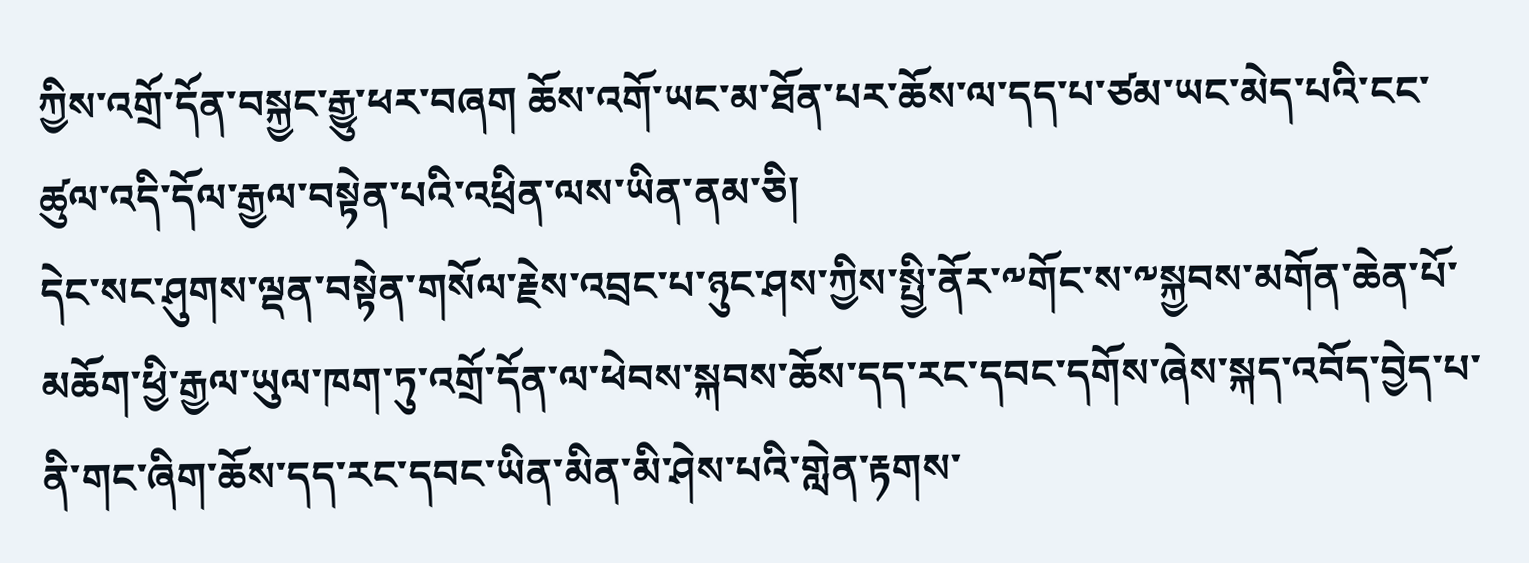ཀྱིས་འགྲོ་དོན་བསྐྱང་རྒྱུ་ཕར་བཞག ཆོས་འགོ་ཡང་མ་ཐོན་པར་ཆོས་ལ་དད་པ་ཙམ་ཡང་མེད་པའི་ངང་ཚུལ་འདི་དོལ་རྒྱལ་བསྟེན་པའི་འཕྲིན་ལས་ཡིན་ནམ་ཅི།
དེང་སང་ཤུགས་ལྡན་བསྟེན་གསོལ་རྗེས་འབྲང་པ་ཉུང་ཤས་ཀྱིས་སྤྱི་ནོར་༸གོང་ས་༸སྐྱབས་མགོན་ཆེན་པོ་མཆོག་ཕྱི་རྒྱལ་ཡུལ་ཁག་ཏུ་འགྲོ་དོན་ལ་ཕེབས་སྐབས་ཆོས་དད་རང་དབང་དགོས་ཞེས་སྐད་འབོད་བྱེད་པ་ནི་གང་ཞིག་ཆོས་དད་རང་དབང་ཡིན་མིན་མི་ཤེས་པའི་གླེན་རྟགས་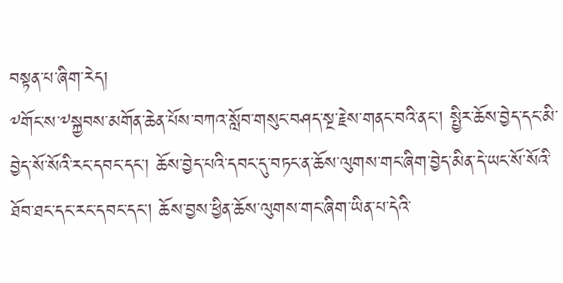བསྟན་པ་ཞིག་རེད།
༸གོང་ས་༸སྐྱབས་མགོན་ཆེན་པོས་བཀའ་སློབ་གསུང་བཤད་སྔ་རྗེས་གནང་བའི་ནང། སྤྱིར་ཆོས་བྱེད་དང་མི་བྱེད་སོ་སོའི་རང་དབང་དང་། ཆོས་བྱེད་པའི་དབང་དུ་བཏང་ན་ཆོས་ལུགས་གང་ཞིག་བྱེད་མིན་དེ་ཡང་སོ་སོའི་ཐོབ་ཐང་དང་རང་དབང་དང། ཆོས་བྱས་ཕྱིན་ཆོས་ལུགས་གང་ཞིག་ཡིན་པ་དེའི་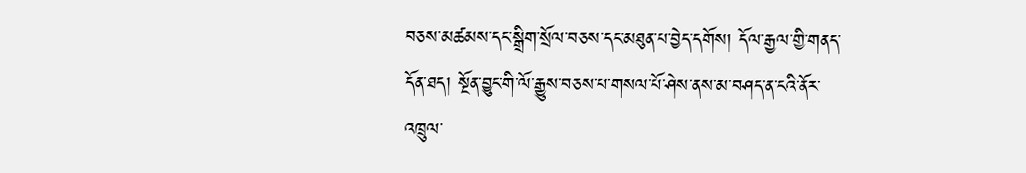བཅས་མཚམས་དང་སྒྲིག་སྲོལ་བཅས་དང་མཐུན་པ་བྱེད་དགོས། དོལ་རྒྱལ་གྱི་གནད་དོན་ཐད། སྔོན་བྱུང་གི་ལོ་རྒྱུས་བཅས་པ་གསལ་པོ་ཤེས་ནས་མ་བཤད་ན་ངའི་ནོར་འཁྲུལ་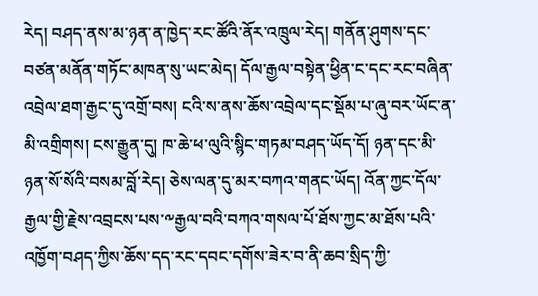རེད། བཤད་ནས་མ་ཉན་ན་ཁྱེད་རང་ཚོའི་ནོར་འཁྲུལ་རེད། གནོན་ཤུགས་དང་བཙན་མནོན་གཏོང་མཁན་སུ་ཡང་མེད། དོལ་རྒྱལ་བསྟེན་ཕྱིན་ང་དང་རང་བཞིན་འབྲེལ་ཐག་རྒྱང་དུ་འགྲོ་བས། ངའི་ས་ནས་ཆོས་འབྲེལ་དང་སྡོམ་པ་ཞུ་བར་ཡོང་ན་མི་འགྲིགས། ངས་རྒྱུན་དུ། ཁ་ཆེ་ཕ་ལུའི་སྙིང་གཏམ་བཤད་ཡོད་དོ། ཉན་དང་མི་ཉན་སོ་སོའི་བསམ་བློ་རེད། ཅེས་ལན་དུ་མར་བཀའ་གནང་ཡོད། འོན་ཀྱང་དོལ་རྒྱལ་གྱི་རྗེས་འབྲངས་པས་༸རྒྱལ་བའི་བཀའ་གསལ་པོ་ཐོས་ཀྱང་མ་ཐོས་པའི་འཁྱོག་བཤད་ཀྱིས་ཆོས་དད་རང་དབང་དགོས་ཟེར་བ་ནི་ཆབ་སྲིད་ཀྱི་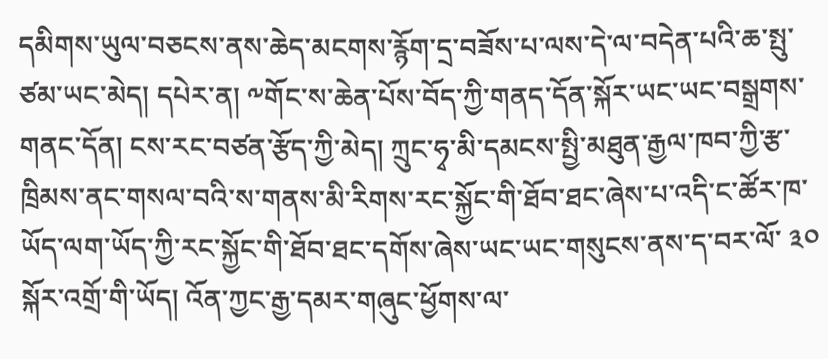དམིགས་ཡུལ་བཅངས་ནས་ཆེད་མངགས་རྙོག་དྲ་བཟོས་པ་ལས་དེ་ལ་བདེན་པའི་ཆ་སྤུ་ཙམ་ཡང་མེད། དཔེར་ན། ༸གོང་ས་ཆེན་པོས་བོད་ཀྱི་གནད་དོན་སྐོར་ཡང་ཡང་བསྒྲགས་གནང་དོན། ངས་རང་བཙན་རྩོད་ཀྱི་མེད། ཀྲུང་ཧྭ་མི་དམངས་སྤྱི་མཐུན་རྒྱལ་ཁབ་ཀྱི་རྩ་ཁྲིམས་ནང་གསལ་བའི་ས་གནས་མི་རིགས་རང་སྐྱོང་གི་ཐོབ་ཐང་ཞེས་པ་འདི་ང་ཚོར་ཁ་ཡོད་ལག་ཡོད་ཀྱི་རང་སྐྱོང་གི་ཐོབ་ཐང་དགོས་ཞེས་ཡང་ཡང་གསུངས་ནས་ད་བར་ལོ་ ༣༠ སྐོར་འགྲོ་གི་ཡོད། འོན་ཀྱང་རྒྱ་དམར་གཞུང་ཕྱོགས་ལ་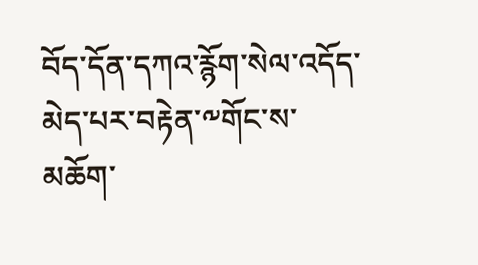བོད་དོན་དཀའ་རྙོག་སེལ་འདོད་མེད་པར་བརྟེན་༸གོང་ས་མཆོག་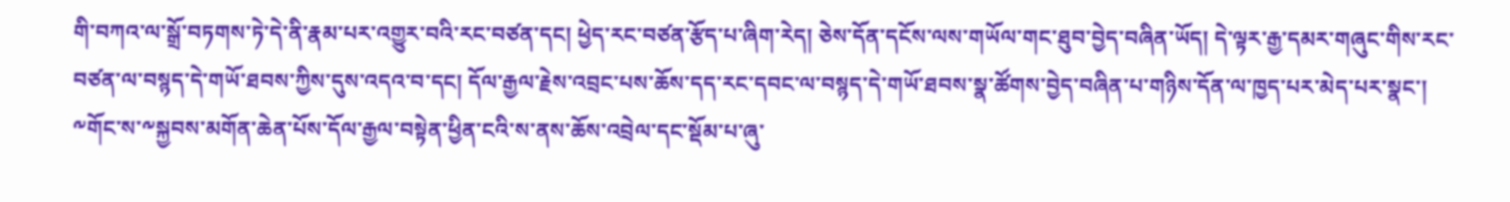གི་བཀའ་ལ་སྒྲོ་བཏགས་ཏེ་དེ་ནི་རྣམ་པར་འགྱུར་བའི་རང་བཙན་དང། ཕྱེད་རང་བཙན་རྩོད་པ་ཞིག་རེད། ཅེས་དོན་དངོས་ལས་གཡོལ་གང་ཐུབ་བྱེད་བཞིན་ཡོད། དེ་ལྟར་རྒྱ་དམར་གཞུང་གིས་རང་བཙན་ལ་བསྙད་དེ་གཡོ་ཐབས་ཀྱིས་དུས་འདའ་བ་དང། དོལ་རྒྱལ་རྗེས་འབྲང་པས་ཆོས་དད་རང་དབང་ལ་བསྙད་དེ་གཡོ་ཐབས་སྣ་ཚོགས་བྱེད་བཞིན་པ་གཉིས་དོན་ལ་ཁྱད་པར་མེད་པར་སྣང་།
༸གོང་ས་༸སྐྱབས་མགོན་ཆེན་པོས་དོལ་རྒྱལ་བསྟེན་ཕྱིན་ངའི་ས་ནས་ཆོས་འབྲེལ་དང་སྡོམ་པ་ཞུ་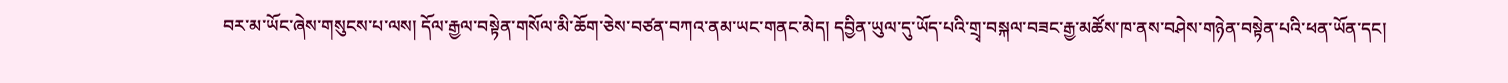བར་མ་ཡོང་ཞེས་གསུངས་པ་ལས། དོལ་རྒྱལ་བསྟེན་གསོལ་མི་ཆོག་ཅེས་བཙན་བཀའ་ནམ་ཡང་གནང་མེད། དབྱིན་ཡུལ་དུ་ཡོད་པའི་གྲྭ་བསྐལ་བཟང་རྒྱ་མཚོས་ཁ་ནས་བཤེས་གཉེན་བསྟེན་པའི་ཕན་ཡོན་དང།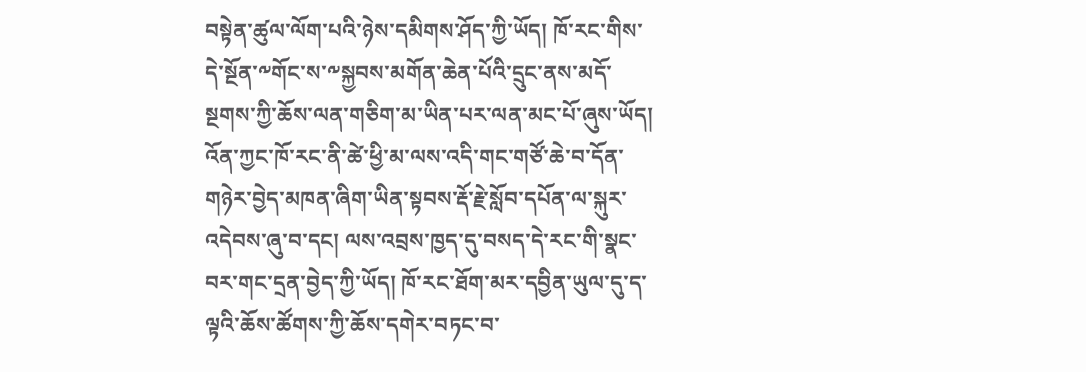བསྟེན་ཚུལ་ལོག་པའི་ཉེས་དམིགས་ཤོད་ཀྱི་ཡོད། ཁོ་རང་གིས་དེ་སྔོན་༸གོང་ས་༸སྐྱབས་མགོན་ཆེན་པོའི་དྲུང་ནས་མདོ་སྔགས་ཀྱི་ཆོས་ལན་གཅིག་མ་ཡིན་པར་ལན་མང་པོ་ཞུས་ཡོད། འོན་ཀྱང་ཁོ་རང་ནི་ཚེ་ཕྱི་མ་ལས་འདི་གང་གཙོ་ཆེ་བ་དོན་གཉེར་བྱེད་མཁན་ཞིག་ཡིན་སྟབས་རྡོ་རྗེ་སློབ་དཔོན་ལ་སྐུར་འདེབས་ཞུ་བ་དང། ལས་འབྲས་ཁྱད་དུ་བསད་དེ་རང་གི་སྣང་བར་གང་དྲན་བྱེད་ཀྱི་ཡོད། ཁོ་རང་ཐོག་མར་དབྱིན་ཡུལ་དུ་ད་ལྟའི་ཆོས་ཚོགས་ཀྱི་ཆོས་དགེར་བཏང་བ་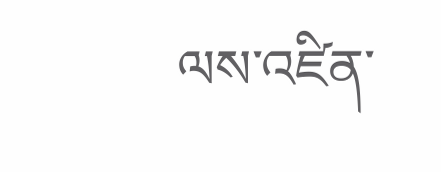ལས་འཛིན་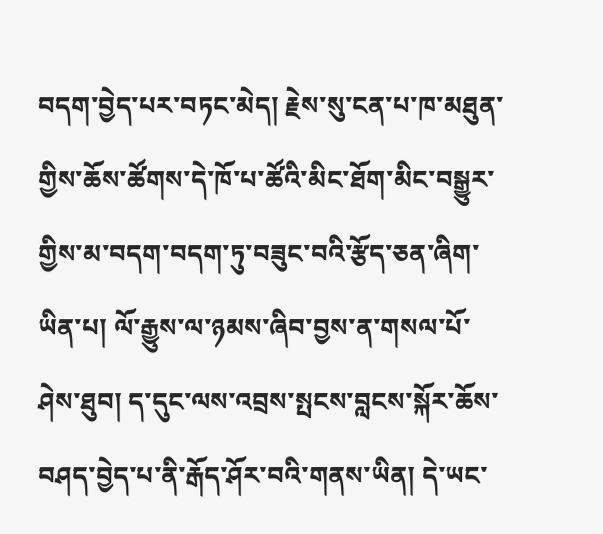བདག་བྱེད་པར་བཏང་མེད། རྗེས་སུ་ངན་པ་ཁ་མཐུན་གྱིས་ཆོས་ཚོགས་དེ་ཁོ་པ་ཚོའི་མིང་ཐོག་མིང་བསྒྱུར་གྱིས་མ་བདག་བདག་ཏུ་བཟུང་བའི་རྩོད་ཅན་ཞིག་ཡིན་པ། ལོ་རྒྱུས་ལ་ཉམས་ཞིབ་བྱས་ན་གསལ་པོ་ཤེས་ཐུབ། ད་དུང་ལས་འབྲས་སྤངས་བླངས་སྐོར་ཆོས་བཤད་བྱེད་པ་ནི་རྒོད་ཤོར་བའི་གནས་ཡིན། དེ་ཡང་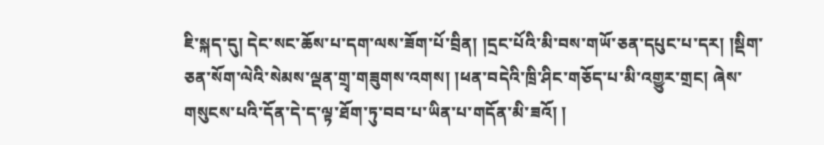ཇི་སྐད་དུ། དེང་སང་ཆོས་པ་དག་ལས་ཟོག་པོ་བྲིན། །དྲང་པོའི་མི་བས་གཡོ་ཅན་དཔུང་པ་དར། །སྡིག་ཅན་སོག་ལེའི་སེམས་ལྡན་གྲྭ་གཟུགས་འགས། །ཕན་བདེའི་ཁྲི་ཤིང་གཅོད་པ་མི་འགྱུར་གྲང། ཞེས་གསུངས་པའི་དོན་དེ་ད་ལྟ་ཐོག་ཏུ་བབ་པ་ཡིན་པ་གདོན་མི་ཟའོ། །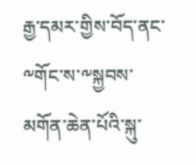རྒྱ་དམར་གྱིས་བོད་ནང་༸གོང་ས་༸སྐྱབས་མགོན་ཆེན་པོའི་སྐུ་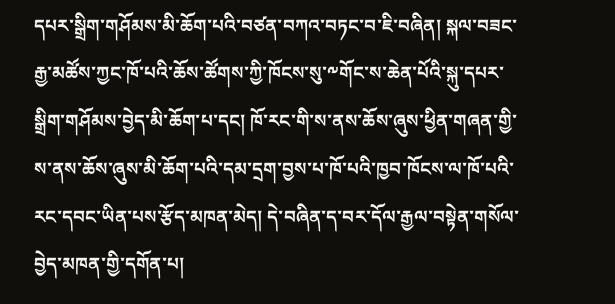དཔར་སྒྲིག་གཤོམས་མི་ཆོག་པའི་བཙན་བཀའ་བཏང་བ་ཇི་བཞིན། སྐལ་བཟང་རྒྱ་མཚོས་ཀྱང་ཁོ་པའི་ཆོས་ཚོགས་ཀྱི་ཁོངས་སུ་༸གོང་ས་ཆེན་པོའི་སྐུ་དཔར་སྒྲིག་གཤོམས་བྱེད་མི་ཆོག་པ་དང། ཁོ་རང་གི་ས་ནས་ཆོས་ཞུས་ཕྱིན་གཞན་གྱི་ས་ནས་ཆོས་ཞུས་མི་ཆོག་པའི་དམ་དྲག་བྱས་པ་ཁོ་པའི་ཁྱབ་ཁོངས་ལ་ཁོ་པའི་རང་དབང་ཡིན་པས་རྩོད་མཁན་མེད། དེ་བཞིན་ད་བར་དོལ་རྒྱལ་བསྟེན་གསོལ་བྱེད་མཁན་གྱི་དགོན་པ།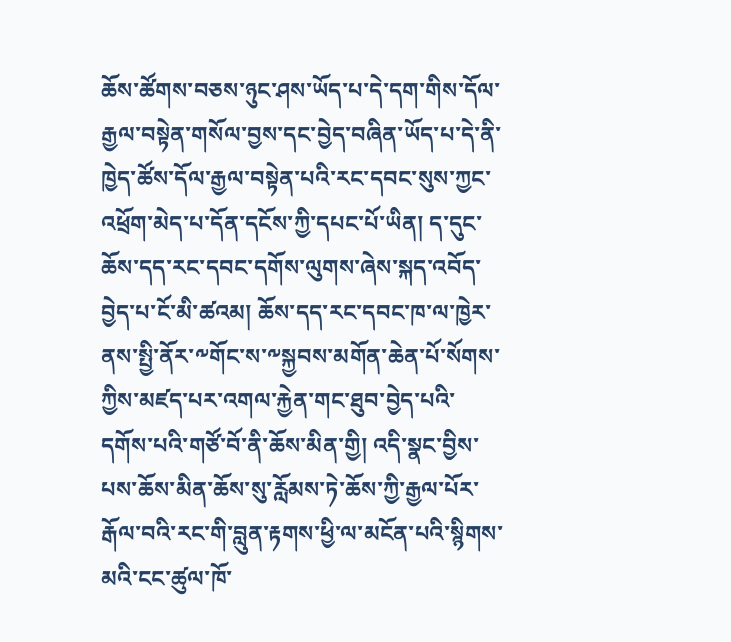ཆོས་ཚོགས་བཅས་ཉུང་ཤས་ཡོད་པ་དེ་དག་གིས་དོལ་རྒྱལ་བསྟེན་གསོལ་བྱས་དང་བྱེད་བཞིན་ཡོད་པ་དེ་ནི་ཁྱེད་ཚོས་དོལ་རྒྱལ་བསྟེན་པའི་རང་དབང་སུས་ཀྱང་འཕྲོག་མེད་པ་དོན་དངོས་ཀྱི་དཔང་པོ་ཡིན། ད་དུང་ཆོས་དད་རང་དབང་དགོས་ལུགས་ཞེས་སྐད་འབོད་བྱེད་པ་ངོ་མི་ཚའམ། ཆོས་དད་རང་དབང་ཁ་ལ་ཁྱེར་ནས་སྤྱི་ནོར་༸གོང་ས་༸སྐྱབས་མགོན་ཆེན་པོ་སོགས་ཀྱིས་མཛད་པར་འགལ་རྐྱེན་གང་ཐུབ་བྱེད་པའི་དགོས་པའི་གཙོ་བོ་ནི་ཆོས་མིན་གྱི། འདི་སྣང་བྱིས་པས་ཆོས་མིན་ཆོས་སུ་རློམས་ཏེ་ཆོས་ཀྱི་རྒྱལ་པོར་རྒོལ་བའི་རང་གི་བླུན་རྟགས་ཕྱི་ལ་མངོན་པའི་སྙིགས་མའི་ངང་ཚུལ་ཁོ་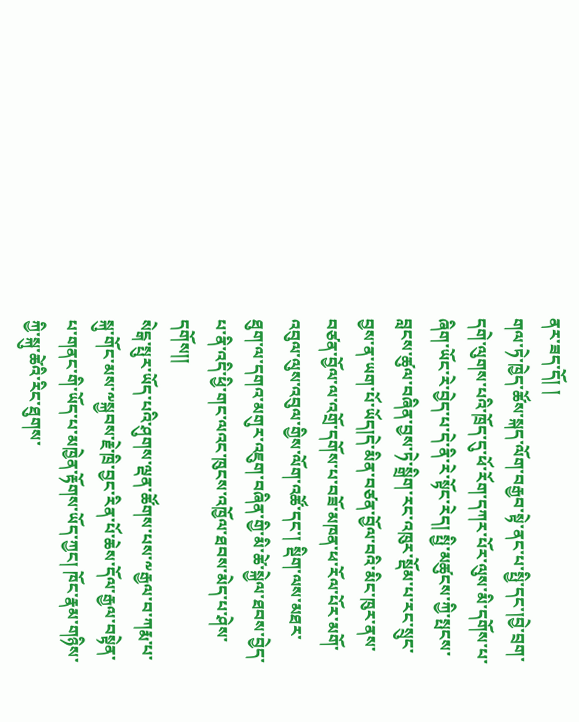ནར་ཟད་དོ། །
གལ་ཏེ་ཁྱེད་ཚོས་སྐད་ལོག་བརྒྱབ་སྟེ་ནང་པ་སྤྱི་དང་།བྱེ་བྲག་དགེ་ལུགས་པའི་ཁྲོད་དུ་ཕོ་རོག་དཀར་པོར་ལུས་མི་དགོས་པ་ཞིག་ཡོང་རེ་བྱེད་པ་དེ་ནི་རེ་སྟོང་རེད། སྤྱི་མཚུངས་ཀྱི་སྤངས་བླངས་ཚུལ་བཞིན་བྱས་ཏེ་སྒྲིག་རང་འཁུར་སྡོམ་པ་རང་སྲུང་བྱས་ན་ཡག་པོ་ཡོད།དེ་མིན་བཙན་བྱོལ་བའི་མིང་ཁུར་ནས་བཙན་བྱོལ་ལ་འགྲོ་དགོས་པ་བཟོ་མཁན་ཕ་རོལ་པོར་མགོ་འབུལ་ལུས་འབུལ་གྱིས་ལོག་འཚོ་དང་། སྡིག་ལས་མཐར་ཐུག་ལ་དགའ་མགུར་འཇུག་བཞིན་གྱི་མི་ཚེ་སྐྱེལ་ཐབས་བྱེད་པ་ནི་འདི་ཕྱི་གང་ལའང་ཁུངས་འཁྱོལ་ཐབས་མེད་པ་ཤེས་དགོས།།
སེངྒ་སྤུར་ཡོད་པའི་ཤུགས་ལྡན་ཚོགས་པས་༸རྒྱལ་བ་ཀརྨ་པ་སྐུ་གོང་མས་༸སྐྱབས་རྗེ་ཁྲི་བྱང་རིན་པོ་ཆེས་དོལ་རྒྱལ་བསྟེན་པ་གནང་གི་ཡོད་པ་མཁྱེན་རྟོགས་ཡོད་ཀྱང། ཁོང་རྣམ་གཉིས་ཀྱི་སྐུ་ཚེའི་རིང་ཐུགས་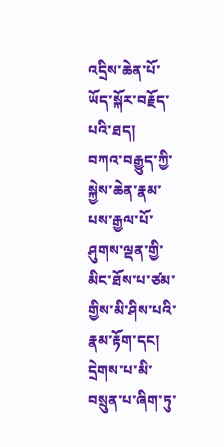འདྲིས་ཆེན་པོ་ཡོད་སྐོར་བརྗོད་པའི་ཐད།
བཀའ་བརྒྱུད་ཀྱི་སྐྱེས་ཆེན་རྣམ་པས་རྒྱལ་པོ་ཤུགས་ལྡན་གྱི་མིང་ཐོས་པ་ཙམ་གྱིས་མི་ཤིས་པའི་རྣམ་རྟོག་དང། དྲེགས་པ་མི་བསྲུན་པ་ཞིག་ཏུ་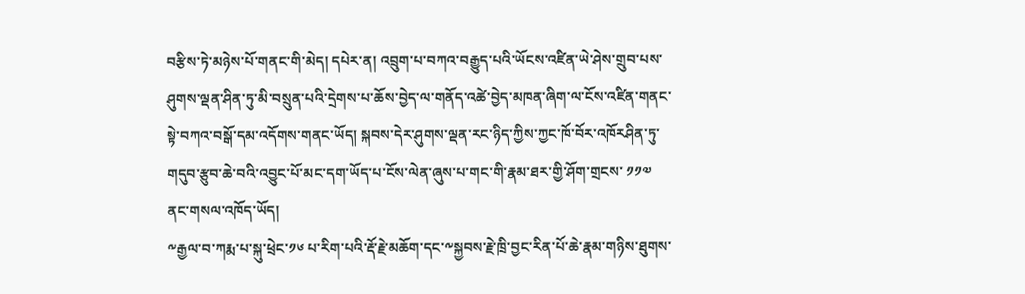བརྩིས་ཏེ་མཉེས་པོ་གནང་གི་མེད། དཔེར་ན། འབྲུག་པ་བཀའ་བརྒྱུད་པའི་ཡོངས་འཛིན་ཡེ་ཤེས་གྲུབ་པས་ཤུགས་ལྡན་ཤིན་ཏུ་མི་བསྲུན་པའི་དྲེགས་པ་ཆོས་བྱེད་ལ་གནོད་འཚེ་བྱེད་མཁན་ཞིག་ལ་ངོས་འཛིན་གནང་སྟེ་བཀའ་བསྒོ་དམ་འདོགས་གནང་ཡོད། སྐབས་དེར་ཤུགས་ལྡན་རང་ཉིད་ཀྱིས་ཀྱང་ཁོ་བོར་འཁོརཤིན་ཏུ་གདུབ་རྩུབ་ཆེ་བའི་འབྱུང་པོ་མང་དག་ཡོད་པ་ངོས་ལེན་ཞུས་པ་གང་གི་རྣམ་ཐར་གྱི་ཤོག་གྲངས་ ༡༡༧ ནང་གསལ་འཁོད་ཡོད།
༸རྒྱལ་བ་ཀརྨ་པ་སྐུ་ཕྲེང་༡༦ པ་རིག་པའི་རྡོ་རྗེ་མཆོག་དང་༸སྐྱབས་རྗེ་ཁྲི་བྱང་རིན་པོ་ཆེ་རྣམ་གཉིས་ཐུགས་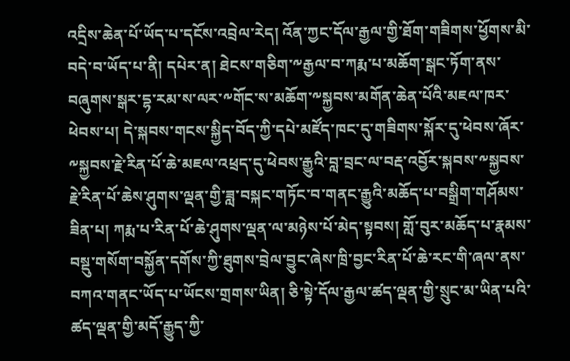འདྲིས་ཆེན་པོ་ཡོད་པ་དངོས་འབྲེལ་རེད། འོན་ཀྱང་དོལ་རྒྱལ་གྱི་ཐོག་གཟིགས་ཕྱོགས་མི་བདེ་བ་ཡོད་པ་ནི། དཔེར་ན། ཐེངས་གཅིག་༸རྒྱལ་བ་ཀརྨ་པ་མཆོག་སྒང་ཏོག་ནས་བཞུགས་སྒར་དྷ་རམ་ས་ལར་༸གོང་ས་མཆོག་༸སྐྱབས་མགོན་ཆེན་པོའི་མཇལ་ཁར་ཕེབས་པ། དེ་སྐབས་གངས་སྐྱིད་བོད་ཀྱི་དཔེ་མཛོད་ཁང་དུ་གཟིགས་སྐོར་དུ་ཕེབས་ཞོར་༸སྐྱབས་རྗེ་རིན་པོ་ཆེ་མཇལ་འཕྲད་དུ་ཕེབས་རྒྱུའི་བླ་བྲང་ལ་བརྡ་འབྱོར་སྐབས་༸སྐྱབས་རྗེ་རིན་པོ་ཆེས་ཤུགས་ལྡན་གྱི་ཟླ་བསྐང་གཏོང་བ་གནང་རྒྱུའི་མཆོད་པ་བསྒྲིག་གཤོམས་ཟིན་པ། ཀརྨ་པ་རིན་པོ་ཆེ་ཤུགས་ལྡན་ལ་མཉེས་པོ་མེད་སྟབས། གློ་བུར་མཆོད་པ་རྣམས་བསྡུ་གསོག་བསྐྱོན་དགོས་ཀྱི་ཐུགས་བྲེལ་བྱུང་ཞེས་ཁྲི་བྱང་རིན་པོ་ཆེ་རང་གི་ཞལ་ནས་བཀའ་གནང་ཡོད་པ་ཡོངས་གྲགས་ཡིན། ཅི་སྟེ་དོལ་རྒྱལ་ཚད་ལྡན་གྱི་སྲུང་མ་ཡིན་པའི་ཚད་ལྡན་གྱི་མདོ་རྒྱུད་ཀྱི་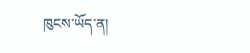ཁུངས་ཡོད་ན།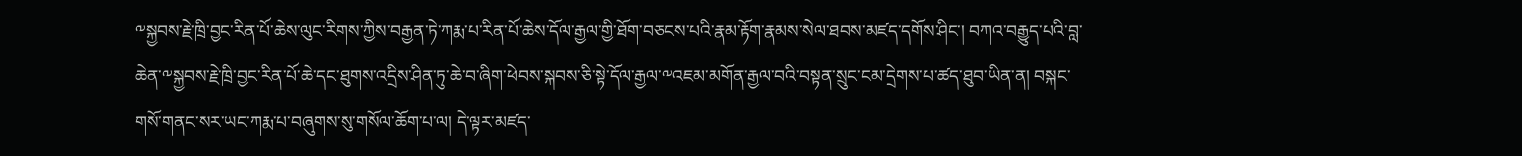༸སྐྱབས་རྗེ་ཁྲི་བྱང་རིན་པོ་ཆེས་ལུང་རིགས་ཀྱིས་བརྒྱན་ཏེ་ཀརྨ་པ་རིན་པོ་ཆེས་དོལ་རྒྱལ་གྱི་ཐོག་བཅངས་པའི་རྣམ་རྟོག་རྣམས་སེལ་ཐབས་མཛད་དགོས་ཤིང་། བཀའ་བརྒྱུད་པའི་བླ་ཆེན་༸སྐྱབས་རྗེ་ཁྲི་བྱང་རིན་པོ་ཆེ་དང་ཐུགས་འདྲིས་ཤིན་ཏུ་ཆེ་བ་ཞིག་ཕེབས་སྐབས་ཅི་སྟེ་དོལ་རྒྱལ་༸འཇམ་མགོན་རྒྱལ་བའི་བསྟན་སྲུང་ངམ་དྲེགས་པ་ཚད་ཐུབ་ཡིན་ན། བསྐང་གསོ་གནང་སར་ཡང་ཀརྨ་པ་བཞུགས་སུ་གསོལ་ཆོག་པ་ལ། དེ་ལྟར་མཛད་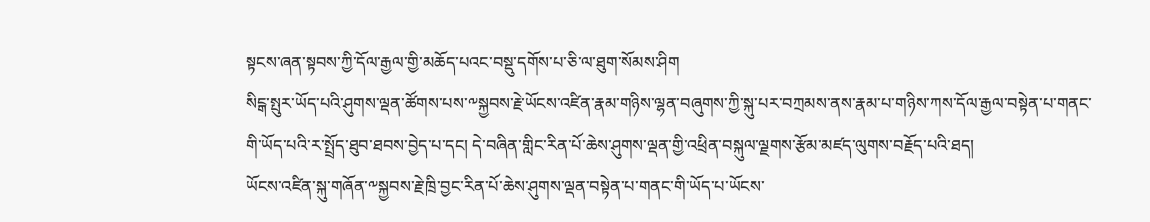སྟངས་ཞན་སྟབས་ཀྱི་དོལ་རྒྱལ་གྱི་མཆོད་པའང་བསྡུ་དགོས་པ་ཅི་ལ་ཐུག་སོམས་ཤིག
སིངྒ་སྤུར་ཡོད་པའི་ཤུགས་ལྡན་ཚོགས་པས་༸སྐྱབས་རྗེ་ཡོངས་འཛིན་རྣམ་གཉིས་ལྷན་བཞུགས་ཀྱི་སྐུ་པར་བཀྲམས་ནས་རྣམ་པ་གཉིས་ཀས་དོལ་རྒྱལ་བསྟེན་པ་གནང་གི་ཡོད་པའི་ར་སྤྲོད་ཐུབ་ཐབས་བྱེད་པ་དང། དེ་བཞིན་གླིང་རིན་པོ་ཆེས་ཤུགས་ལྡན་གྱི་འཕྲིན་བསྐུལ་ལྗགས་རྩོམ་མཛད་ལུགས་བརྗོད་པའི་ཐད།
ཡོངས་འཛིན་སྐུ་གཞོན་༸སྐྱབས་རྗེ་ཁྲི་བྱང་རིན་པོ་ཆེས་ཤུགས་ལྡན་བསྟེན་པ་གནང་གི་ཡོད་པ་ཡོངས་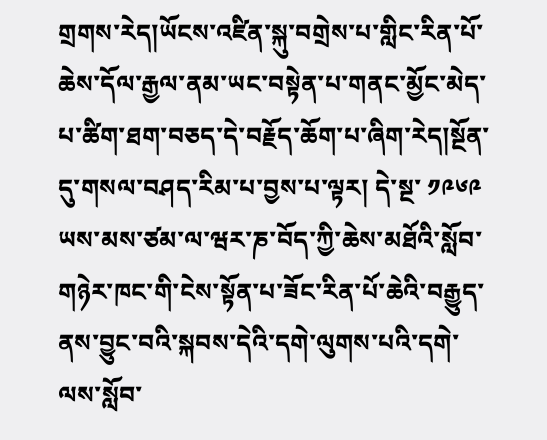གྲགས་རེད།ཡོངས་འཛིན་སྐུ་བགྲེས་པ་གླིང་རིན་པོ་ཆེས་དོལ་རྒྱལ་ནམ་ཡང་བསྟེན་པ་གནང་མྱོང་མེད་པ་ཚིག་ཐག་བཅད་དེ་བརྗོད་ཆོག་པ་ཞིག་རེད།སྔོན་དུ་གསལ་བཤད་རིམ་པ་བྱས་པ་ལྟར། དེ་སྔ་ ༡༩༦༩ ཡས་མས་ཙམ་ལ་ཝར་ཎ་བོད་ཀྱི་ཆེས་མཐོའི་སློབ་གཉེར་ཁང་གི་ངེས་སྟོན་པ་ཟོང་རིན་པོ་ཆེའི་བརྒྱུད་ནས་བྱུང་བའི་སྐབས་དེའི་དགེ་ལུགས་པའི་དགེ་ལས་སློབ་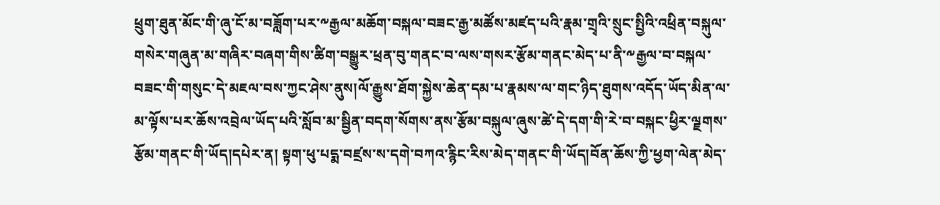ཕྲུག་ཐུན་མོང་གི་ཞུ་ངོ་མ་བཟློག་པར་༸རྒྱལ་མཆོག་བསྐལ་བཟང་རྒྱ་མཚོས་མཛད་པའི་རྣམ་གྲྭའི་སྲུང་སྤྱིའི་འཕྲིན་བསྐུལ་གསེར་གཞུན་མ་གཞིར་བཞག་གིས་ཚིག་བསྒྱུར་ཕྲན་བུ་གནང་བ་ལས་གསར་རྩོམ་གནང་མེད་པ་ནི་༸རྒྱལ་བ་བསྐལ་བཟང་གི་གསུང་དེ་མཇལ་བས་ཀྱང་ཤེས་ནུས།ལོ་རྒྱུས་ཐོག་སྐྱེས་ཆེན་དམ་པ་རྣམས་ལ་གང་ཉིད་ཐུགས་འདོད་ཡོད་མིན་ལ་མ་ལྟོས་པར་ཆོས་འབྲེལ་ཡོད་པའི་སློབ་མ་སྦྱིན་བདག་སོགས་ནས་རྩོམ་བསྐུལ་ཞུས་ཚེ་དེ་དག་གི་རེ་བ་བསྐང་ཕྱིར་ལྗགས་རྩོམ་གནང་གི་ཡོད།དཔེར་ན། སྟག་ཕུ་པདྨ་བཛྲས་ས་དགེ་བཀའ་རྙིང་རིས་མེད་གནང་གི་ཡོད།བོན་ཆོས་ཀྱི་ཕྱག་ལེན་མེད་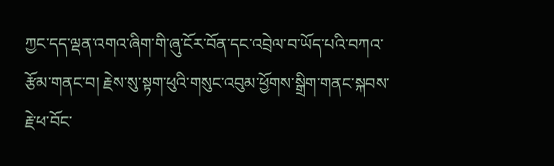ཀྱང་དད་ལྡན་འགའ་ཞིག་གི་ཞུ་ངོར་བོན་དང་འབྲེལ་བ་ཡོད་པའི་བཀའ་རྩོམ་གནང་བ། རྗེས་སུ་སྟག་ཕུའི་གསུང་འབུམ་ཕྱོགས་སྒྲིག་གནང་སྐབས་རྗེ་ཕ་བོང་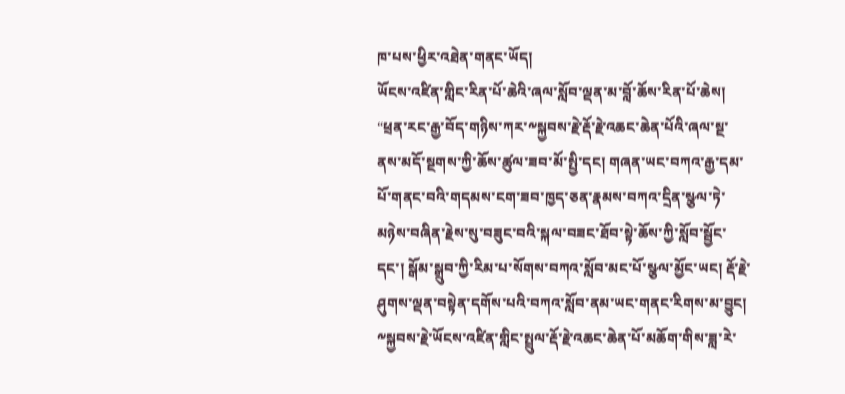ཁ་པས་ཕྱིར་འཐེན་གནང་ཡོད།
ཡོངས་འཛིན་གླིང་རིན་པོ་ཆེའི་ཞལ་སློབ་ལྡན་མ་བློ་ཆོས་རིན་པོ་ཆེས། “ཕྲན་རང་རྒྱ་བོད་གཉིས་ཀར་༸སྐྱབས་རྗེ་རྡོ་རྗེ་འཆང་ཆེན་པོའི་ཞལ་སྔ་ནས་མདོ་སྔགས་ཀྱི་ཆོས་ཚུལ་ཟབ་མོ་སྤྱི་དང། གཞན་ཡང་བཀའ་རྒྱ་དམ་པོ་གནང་བའི་གདམས་ངག་ཟབ་ཁྱད་ཅན་རྣམས་བཀའ་དྲིན་སྩལ་ཏེ་མཉེས་བཞིན་རྗེས་སུ་བཟུང་བའི་སྐལ་བཟང་ཐོབ་སྟེ་ཆོས་ཀྱི་སློབ་སྦྱོང་དང་། སྒོམ་སྒྲུབ་ཀྱི་རིམ་པ་སོགས་བཀའ་སློབ་མང་པོ་སྩལ་མྱོང་ཡང། རྡོ་རྗེ་ཤུགས་ལྡན་བསྟེན་དགོས་པའི་བཀའ་སློབ་ནམ་ཡང་གནང་རིགས་མ་བྱུང། ༸སྐྱབས་རྗེ་ཡོངས་འཛིན་གླིང་སྤྲུལ་རྡོ་རྗེ་འཆང་ཆེན་པོ་མཆོག་གིས་ཟླ་རེ་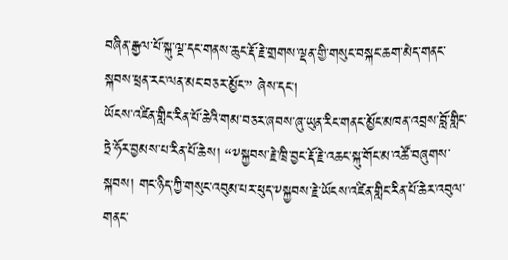བཞིན་རྒྱལ་པོ་སྐུ་ལྔ་དང་གནས་ཆུང་རྡོ་རྗེ་གྲགས་ལྡན་གྱི་གསུང་བསྐང་ཆག་མེད་གནང་སྐབས་ཕྲན་རང་ལན་མང་བཅར་མྱོང་” ཞེས་དང།
ཡོངས་འཛིན་གླིང་རིན་པོ་ཆེའི་གམ་བཅར་ཞབས་ཞུ་ཡུན་རིང་གནང་མྱོང་མཁན་འབྲས་བློ་གླིང་ཏྲེ་ཧོར་བྱམས་པ་རིན་པོ་ཆེས། “༸སྐྱབས་རྗེ་ཁྲི་བྱང་རྡོ་རྗེ་འཆང་སྐུ་གོང་མ་འཚོ་བཞུགས་སྐབས། གང་ཉིད་ཀྱི་གསུང་འབུམ་པར་ཕུད་༸སྐྱབས་རྗེ་ཡོངས་འཛིན་གླིང་རིན་པོ་ཆེར་འབུལ་གནང་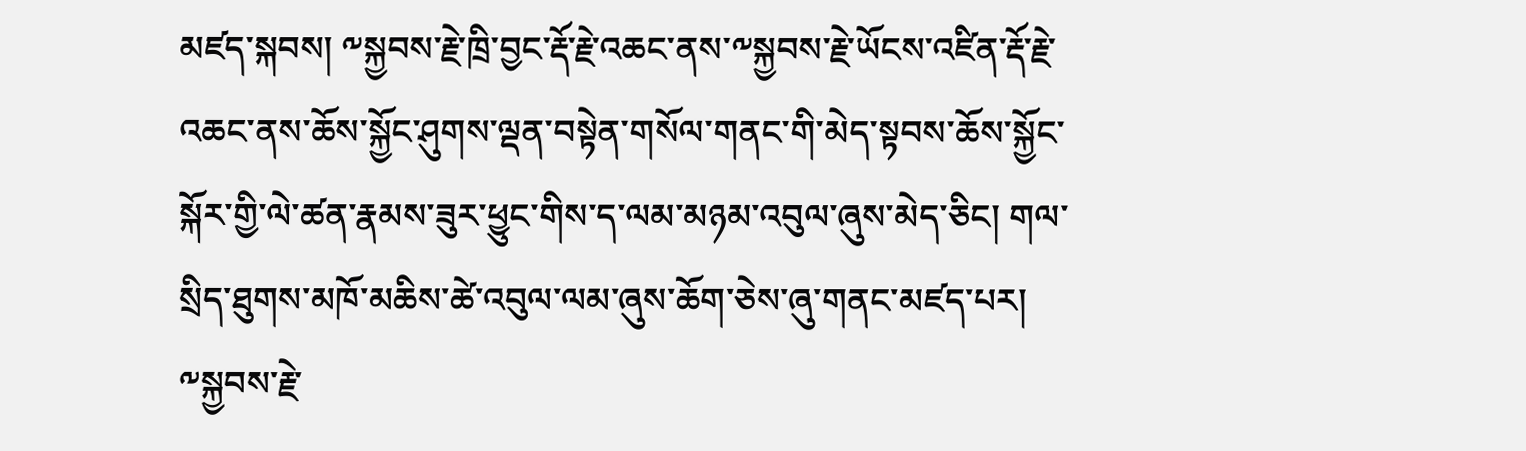མཛད་སྐབས། ༸སྐྱབས་རྗེ་ཁྲི་བྱང་རྡོ་རྗེ་འཆང་ནས་༸སྐྱབས་རྗེ་ཡོངས་འཛིན་རྡོ་རྗེ་འཆང་ནས་ཆོས་སྐྱོང་ཤུགས་ལྡན་བསྟེན་གསོལ་གནང་གི་མེད་སྟབས་ཆོས་སྐྱོང་སྐོར་གྱི་ལེ་ཚན་རྣམས་ཟུར་ཕྱུང་གིས་ད་ལམ་མཉམ་འབུལ་ཞུས་མེད་ཅིང། གལ་སྲིད་ཐུགས་མཁོ་མཆིས་ཚེ་འབུལ་ལམ་ཞུས་ཆོག་ཅེས་ཞུ་གནང་མཛད་པར། ༸སྐྱབས་རྗེ་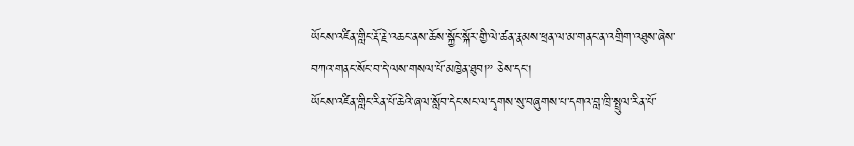ཡོངས་འཛིན་གླིང་རྡོ་རྗེ་འཆང་ནས་ཆོས་སྐྱོང་སྐོར་གྱི་ལེ་ཚན་རྣམས་ཕྲན་ལ་མ་གནང་ན་འགྲིག་འཐུས་ཞེས་བཀའ་གནང་སོང་བ་དེ་ལས་གསལ་པོ་མཁྱེན་ཐུབ།” ཅེས་དང།
ཡོངས་འཛིན་གླིང་རིན་པོ་ཆེའི་ཞལ་སློབ་དེང་སང་ལ་དྭགས་སུ་བཞུགས་པ་དགའ་བླ་ཁྲི་སྤྲུལ་རིན་པོ་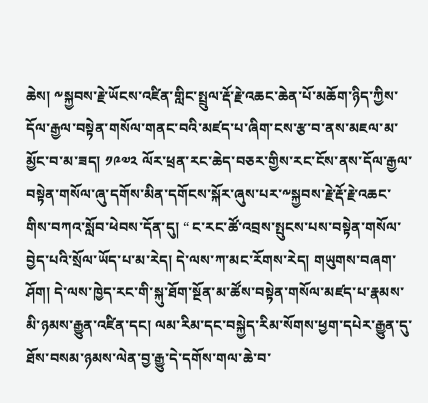ཆེས། ༸སྐྱབས་རྗེ་ཡོངས་འཛིན་གླིང་སྤྲུལ་རྡོ་རྗེ་འཆང་ཆེན་པོ་མཆོག་ཉིད་ཀྱིས་དོལ་རྒྱལ་བསྟེན་གསོལ་གནང་བའི་མཛད་པ་ཞིག་ངས་རྩ་བ་ནས་མཇལ་མ་མྱོང་བ་མ་ཟད། ༡༩༧༢ ལོར་ཕྲན་རང་ཆེད་བཅར་གྱིས་རང་ངོས་ནས་དོལ་རྒྱལ་བསྟེན་གསོལ་ཞུ་དགོས་མིན་དགོངས་སྐོར་ཞུས་པར་༸སྐྱབས་རྗེ་རྡོ་རྗེ་འཆང་གིས་བཀའ་སློབ་ཕེབས་དོན་དུ། “ ང་རང་ཚོ་འབྲས་སྤུངས་པས་བསྟེན་གསོལ་བྱེད་པའི་སྲོལ་ཡོད་པ་མ་རེད། དེ་ལས་ཀ་མང་རོགས་རེད། གཡུགས་བཞག་ཤོག། དེ་ལས་ཁྱེད་རང་གི་སྐུ་ཐོག་སྔོན་མ་ཚོས་བསྟེན་གསོལ་མཛད་པ་རྣམས་མི་ཉམས་རྒྱུན་འཛིན་དང། ལམ་རིམ་དང་བསྐྱེད་རིམ་སོགས་ཕྱག་དཔེར་རྒྱུན་དུ་ཐོས་བསམ་ཉམས་ལེན་བྱ་རྒྱུ་དེ་དགོས་གལ་ཆེ་བ་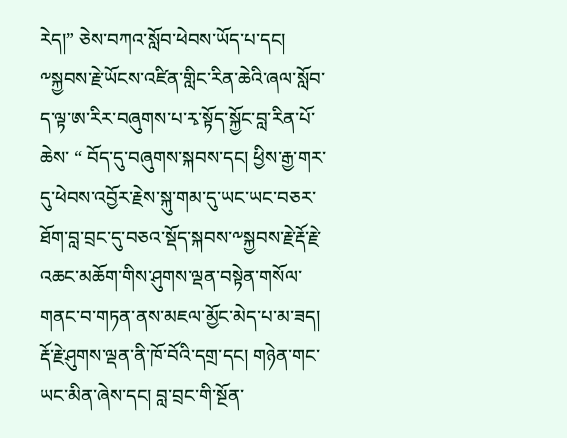རེད།” ཅེས་བཀའ་སློབ་ཕེབས་ཡོད་པ་དང།
༸སྐྱབས་རྗེ་ཡོངས་འཛིན་གླིང་རིན་ཆེའི་ཞལ་སློབ་ད་ལྟ་ཨ་རིར་བཞུགས་པ་རྭ་སྟོད་སྐྱོང་བླ་རིན་པོ་ཆེས་ “ བོད་དུ་བཞུགས་སྐབས་དང། ཕྱིས་རྒྱ་གར་དུ་ཕེབས་འབྱོར་རྗེས་སྐུ་གམ་དུ་ཡང་ཡང་བཅར་ཐོག་བླ་བྲང་དུ་བཅའ་སྡོད་སྐབས་༸སྐྱབས་རྗེ་རྡོ་རྗེ་འཆང་མཆོག་གིས་ཤུགས་ལྡན་བསྟེན་གསོལ་གནང་བ་གཏན་ནས་མཇལ་མྱོང་མེད་པ་མ་ཟད། རྡོ་རྗེ་ཤུགས་ལྡན་ནི་ཁོ་བོའི་དགྲ་དང། གཉེན་གང་ཡང་མིན་ཞེས་དང། བླ་བྲང་གི་སྔོན་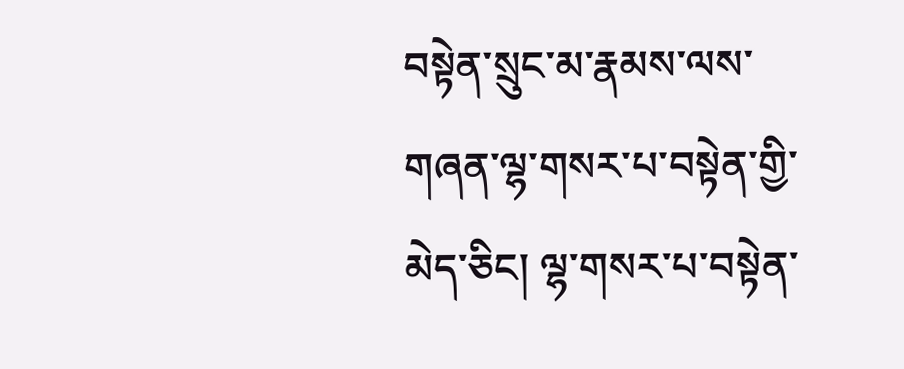བསྟེན་སྲུང་མ་རྣམས་ལས་གཞན་ལྷ་གསར་པ་བསྟེན་གྱི་མེད་ཅིང། ལྷ་གསར་པ་བསྟེན་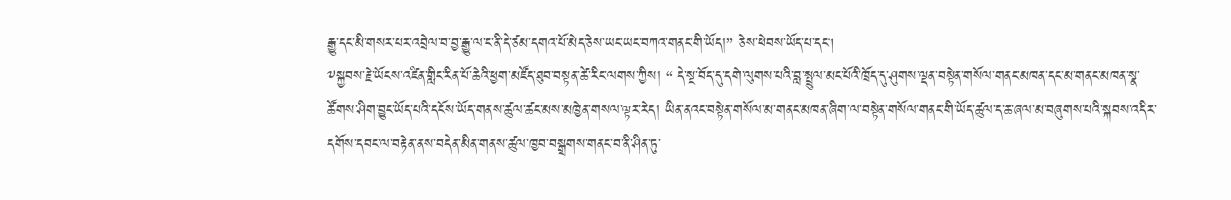རྒྱུ་དང་མི་གསར་པར་འབྲེལ་བ་བྱ་རྒྱུ་ལ་ང་ནི་དེ་ཙམ་དགའ་པོ་མེད་ཅེས་ཡང་ཡང་བཀའ་གནང་གི་ཡོད།” ཅེས་ཕེབས་ཡོད་པ་དང།
༸སྐྱབས་རྗེ་ཡོངས་འཛིན་གླིང་རིན་པོ་ཆེའི་ཕྱག་མཛོད་ཐུབ་བསྟན་ཚེ་རིང་ལགས་ཀྱིས། “ དེ་སྔ་བོད་དུ་དགེ་ལུགས་པའི་བླ་སྤྲུལ་མང་པོའི་ཁྲོད་དུ་ཤུགས་ལྡན་བསྟེན་གསོལ་གནང་མཁན་དང་མ་གནང་མཁན་སྣ་ཚོགས་ཤིག་བྱུང་ཡོད་པའི་དངོས་ཡོད་གནས་ཚུལ་ཚང་མས་མཁྱེན་གསལ་ལྟར་རེད། ཡིན་ནའང་བསྟེན་གསོལ་མ་གནང་མཁན་ཞིག་ལ་བསྟེན་གསོལ་གནང་གི་ཡོད་ཚུལ་ད་ཆ་ཞལ་མ་བཞུགས་པའི་སྐབས་འདིར་དགོས་དབང་ལ་བརྟེན་ནས་བདེན་མིན་གནས་ཚུལ་ཁྱབ་བསྒྲགས་གནང་བ་ནི་ཤིན་ཏུ་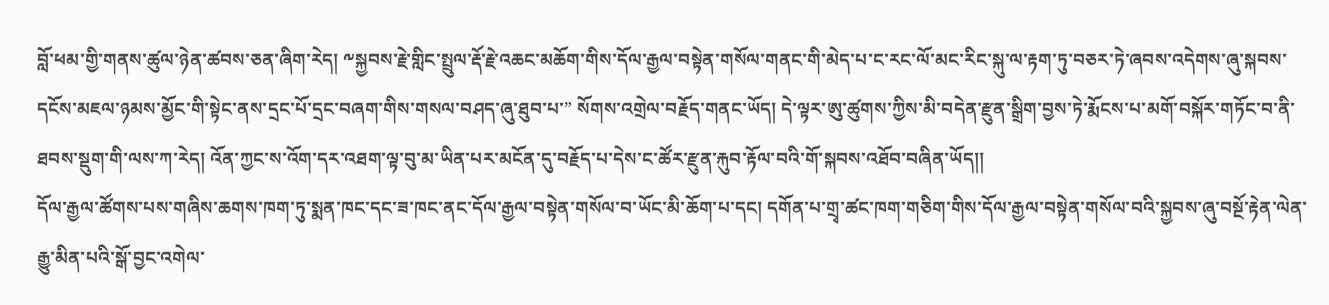བློ་ཕམ་གྱི་གནས་ཚུལ་ཉེན་ཚབས་ཅན་ཞིག་རེད། ༸སྐྱབས་རྗེ་གླིང་སྤྲུལ་རྡོ་རྗེ་འཆང་མཆོག་གིས་དོལ་རྒྱལ་བསྟེན་གསོལ་གནང་གི་མེད་པ་ང་རང་ལོ་མང་རིང་སྐུ་ལ་རྟག་ཏུ་བཅར་ཏེ་ཞབས་འདེགས་ཞུ་སྐབས་དངོས་མཇལ་ཉམས་མྱོང་གི་སྟེང་ནས་དྲང་པོ་དྲང་བཞག་གིས་གསལ་བཤད་ཞུ་ཐུབ་པ་” སོགས་འགྲེལ་བརྗོད་གནང་ཡོད། དེ་ལྟར་ཨུ་ཚུགས་ཀྱིས་མི་བདེན་རྫུན་སྒྲིག་བྱས་ཏེ་རྨོངས་པ་མགོ་བསྐོར་གཏོང་བ་ནི་ཐབས་སྡུག་གི་ལས་ཀ་རེད། འོན་ཀྱང་ས་འོག་དར་འཐག་ལྟ་བུ་མ་ཡིན་པར་མངོན་དུ་བརྗོད་པ་དེས་ང་ཚོར་རྫུན་རྐུབ་རྟོལ་བའི་གོ་སྐབས་འཐོབ་བཞིན་ཡོད།།
དོལ་རྒྱལ་ཚོགས་པས་གཞིས་ཆགས་ཁག་ཏུ་སྨན་ཁང་དང་ཟ་ཁང་ནང་དོལ་རྒྱལ་བསྟེན་གསོལ་བ་ཡོང་མི་ཆོག་པ་དང། དགོན་པ་གྲྭ་ཚང་ཁག་གཅིག་གིས་དོལ་རྒྱལ་བསྟེན་གསོལ་བའི་སྐྱབས་ཞུ་བསྔོ་རྟེན་ལེན་རྒྱུ་མིན་པའི་སྒོ་བྱང་འགེལ་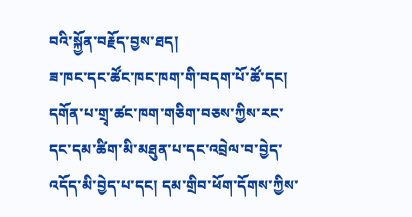བའི་སྐྱོན་བརྗོད་བྱས་ཐད།
ཟ་ཁང་དང་ཚོང་ཁང་ཁག་གི་བདག་པོ་ཚོ་དང། དགོན་པ་གྲྭ་ཚང་ཁག་གཅིག་བཅས་ཀྱིས་རང་དང་དམ་ཚིག་མི་མཐུན་པ་དང་འབྲེལ་བ་བྱེད་འདོད་མི་བྱེད་པ་དང། དམ་གྲིབ་ཕོག་དོགས་ཀྱིས་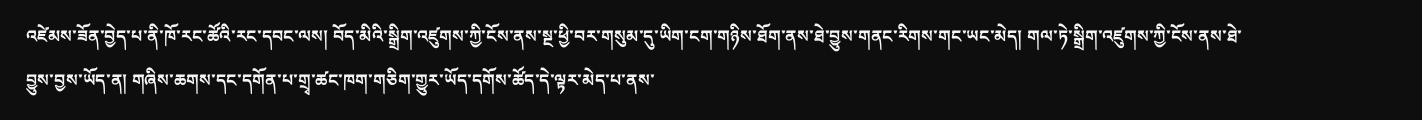འཛེམས་ཟོན་བྱེད་པ་ནི་ཁོ་རང་ཚོའི་རང་དབང་ལས། བོད་མིའི་སྒྲིག་འཛུགས་ཀྱི་ངོས་ནས་སྔ་ཕྱི་བར་གསུམ་དུ་ཡིག་ངག་གཉིས་ཐོག་ནས་ཐེ་བྱུས་གནང་རིགས་གང་ཡང་མེད། གལ་ཏེ་སྒྲིག་འཛུགས་ཀྱི་ངོས་ནས་ཐེ་བྱུས་བྱས་ཡོད་ན། གཞིས་ཆགས་དང་དགོན་པ་གྲྭ་ཚང་ཁག་གཅིག་གྱུར་ཡོད་དགོས་ཚོད་དེ་ལྟར་མེད་པ་ནས་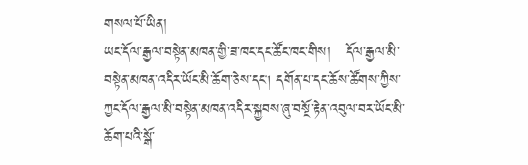གསལ་པོ་ཡིན།
ཡང་དོལ་རྒྱལ་བསྟེན་མཁན་གྱི་ཟ་ཁང་དང་ཚོང་ཁང་གིས།   དོལ་རྒྱལ་མི་བསྟེན་མཁན་འདིར་ཡོང་མི་ཆོག་ཅེས་དང། དགོན་པ་དང་ཆོས་ཚོགས་ཀྱིས་ཀྱང་དོལ་རྒྱལ་མི་བསྟེན་མཁན་འདིར་སྐྱབས་ཞུ་བསྔོ་རྟེན་འབུལ་བར་ཡོང་མི་ཆོག་པའི་སྒོ་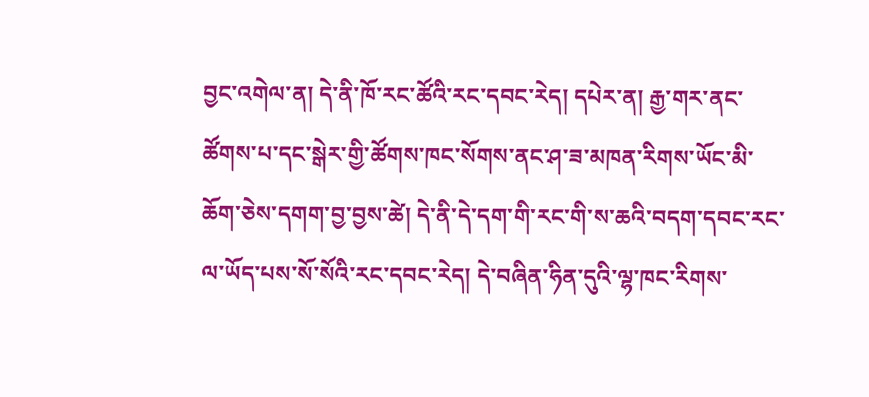བྱང་འགེལ་ན། དེ་ནི་ཁོ་རང་ཚོའི་རང་དབང་རེད། དཔེར་ན། རྒྱ་གར་ནང་ཚོགས་པ་དང་སྒེར་གྱི་ཚོགས་ཁང་སོགས་ནང་ཤ་ཟ་མཁན་རིགས་ཡོང་མི་ཆོག་ཅེས་དགག་བྱ་བྱས་ཚེ། དེ་ནི་དེ་དག་གི་རང་གི་ས་ཆའི་བདག་དབང་རང་ལ་ཡོད་པས་སོ་སོའི་རང་དབང་རེད། དེ་བཞིན་ཧིན་དུའི་ལྷ་ཁང་རིགས་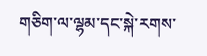གཅིག་ལ་ལྷམ་དང་སྐེ་རགས་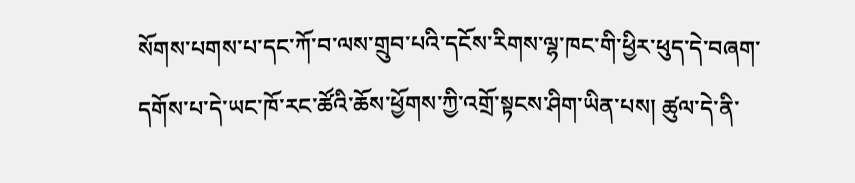སོགས་པགས་པ་དང་ཀོ་བ་ལས་གྲུབ་པའི་དངོས་རིགས་ལྷ་ཁང་གི་ཕྱིར་ཕུད་དེ་བཞག་དགོས་པ་དེ་ཡང་ཁོ་རང་ཚོའི་ཆོས་ཕྱོགས་ཀྱི་འགྲོ་སྟངས་ཤིག་ཡིན་པས། ཚུལ་དེ་ནི་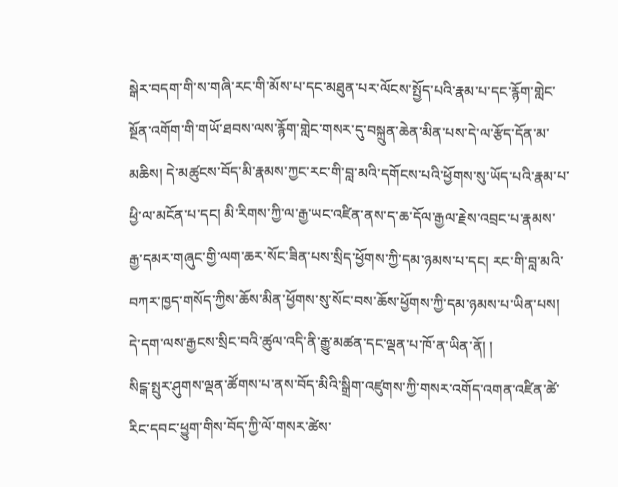སྒེར་བདག་གི་ས་གཞི་རང་གི་མོས་པ་དང་མཐུན་པར་ལོངས་སྤྱོད་པའི་རྣམ་པ་དང་རྙོག་གླེང་སྔོན་འགོག་གི་གཡོ་ཐབས་ལས་རྙོག་གླེང་གསར་དུ་བསྐྲུན་ཆེན་མིན་པས་དེ་ལ་རྩོད་དོན་མ་མཆིས། དེ་མཚུངས་བོད་མི་རྣམས་ཀྱང་རང་གི་བླ་མའི་དགོངས་པའི་ཕྱོགས་སུ་ཡོད་པའི་རྣམ་པ་ཕྱི་ལ་མངོན་པ་དང། མི་རིགས་ཀྱི་ལ་རྒྱ་ཡང་འཛིན་ནས་ད་ཆ་དོལ་རྒྱལ་རྗེས་འབྲང་པ་རྣམས་རྒྱ་དམར་གཞུང་གྱི་ལག་ཆར་སོང་ཟིན་པས་སྲིད་ཕྱོགས་ཀྱི་དམ་ཉམས་པ་དང། རང་གི་བླ་མའི་བཀར་ཁྱད་གསོད་ཀྱིས་ཆོས་མིན་ཕྱོགས་སུ་སོང་བས་ཆོས་ཕྱོགས་ཀྱི་དམ་ཉམས་པ་ཡིན་པས། དེ་དག་ལས་རྒྱངས་སྲིང་བའི་ཚུལ་འདི་ནི་རྒྱུ་མཚན་དང་ལྡན་པ་ཁོ་ན་ཡིན་ནོ། །
སིངྒ་སྤུར་ཤུགས་ལྡན་ཚོགས་པ་ནས་བོད་མིའི་སྒྲིག་འཛུགས་ཀྱི་གསར་འགོད་འགན་འཛིན་ཚེ་རིང་དབང་ཕྱུག་གིས་བོད་ཀྱི་ལོ་གསར་ཚེས་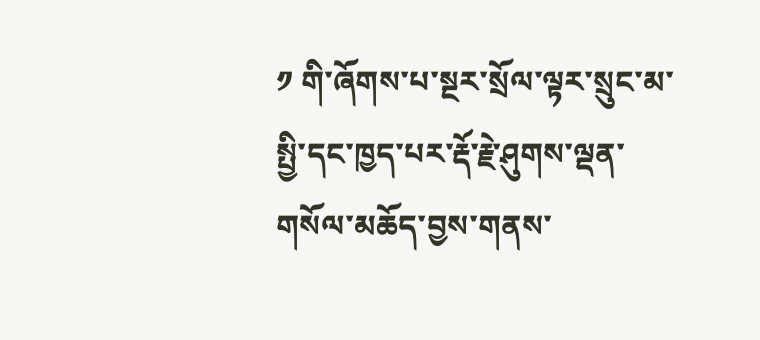༡ གི་ཞོགས་པ་སྔར་སྲོལ་ལྟར་སྲུང་མ་སྤྱི་དང་ཁྱད་པར་རྡོ་རྗེ་ཤུགས་ལྡན་གསོལ་མཆོད་བྱས་གནས་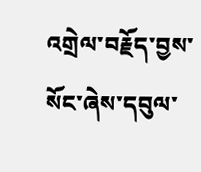འགྲེལ་བརྗོད་བྱས་སོང་ཞེས་དབུལ་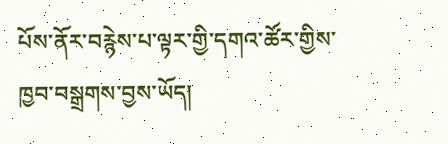པོས་ནོར་བརྙེས་པ་ལྟར་གྱི་དགའ་ཚོར་གྱིས་ཁྱབ་བསྒྲགས་བྱས་ཡོད།